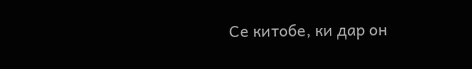Се китобе, ки дар он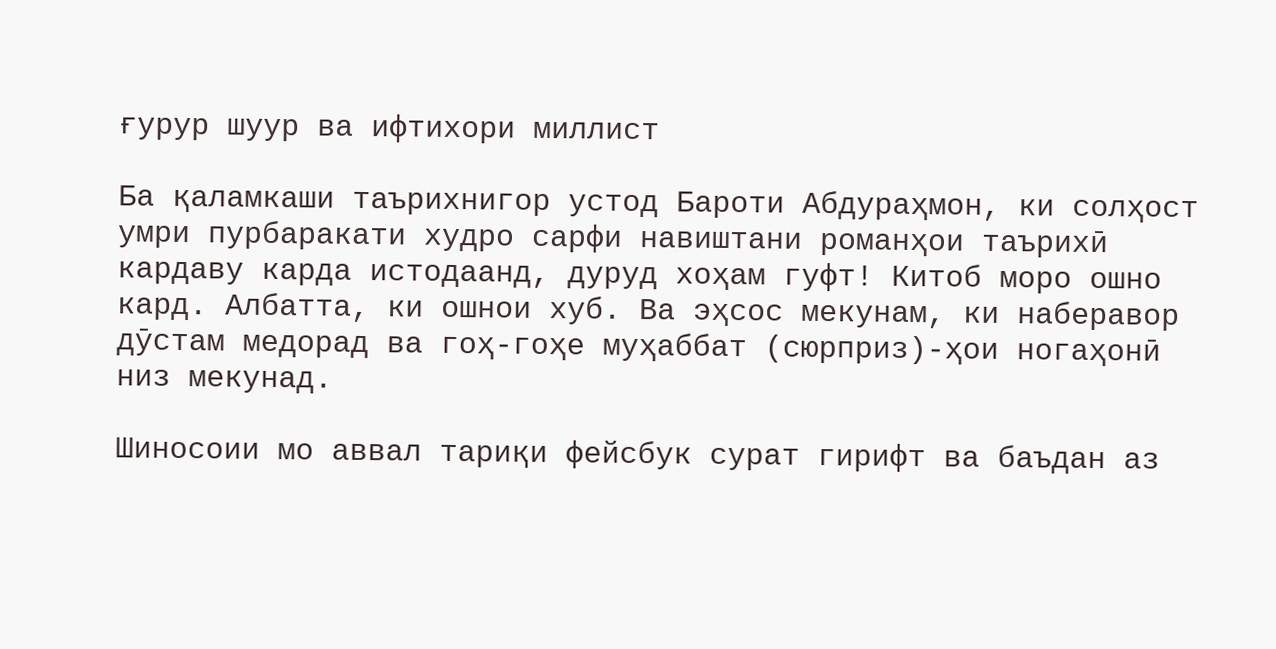ғурур шуур ва ифтихори миллист

Ба қаламкаши таърихнигор устод Бароти Абдураҳмон, ки солҳост умри пурбаракати худро сарфи навиштани романҳои таърихӣ кардаву карда истодаанд, дуруд хоҳам гуфт! Китоб моро ошно кард. Албатта, ки ошнои хуб. Ва эҳсос мекунам, ки наберавор дӯстам медорад ва гоҳ-гоҳе муҳаббат (сюрприз)-ҳои ногаҳонӣ низ мекунад.

Шиносоии мо аввал тариқи фейсбук сурат гирифт ва баъдан аз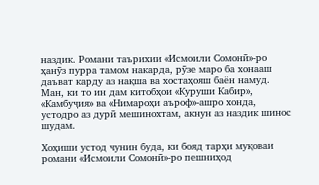наздик. Романи таърихии «Исмоили Сомонӣ»-ро ҳанӯз пурра тамом накарда, рӯзе маро ба хонааш даъват карду аз нақша ва хостаҳояш баён намуд. Ман, ки то ин дам китобҳои «Куруши Кабир», «Камбуҷия» ва «Нимароҳи аъроф»-ашро хонда, устодро аз дурӣ мешинохтам, акнун аз наздик шинос шудам.

Хоҳиши устод чунин буда, ки бояд тарҳи муқоваи романи «Исмоили Сомонӣ»-ро пешниҳод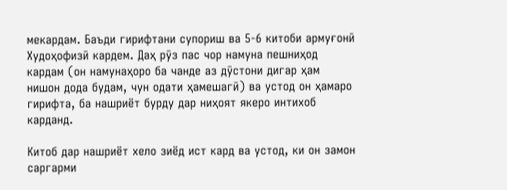мекардам. Баъди гирифтани супориш ва 5-6 китоби армуғонӣ Худоҳофизӣ кардем. Даҳ рӯз пас чор намуна пешниҳод кардам (он намунаҳоро ба чанде аз дӯстони дигар ҳам нишон дода будам, чун одати ҳамешагӣ) ва устод он ҳамаро гирифта, ба нашриёт бурду дар ниҳоят якеро интихоб карданд.

Китоб дар нашриёт хело зиёд ист кард ва устод, ки он замон саргарми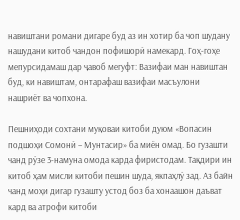навиштани романи дигаре буд аз ин хотир ба чоп шудану нашудани китоб чандон пофишорӣ намекард. Гоҳ-гоҳе мепурсидамаш дар ҷавоб мегуфт: Вазифаи ман навиштан буд, ки навиштам, онтарафаш вазифаи масъулони нашриёт ва чопхона.

Пешниҳоди сохтани муқоваи китоби дуюм «Вопасин подшоҳи Сомонӣ – Мунтасир» ба миён омад. Бо гузашти чанд рӯзе 3-намуна омода карда фиристодам. Тақдири ин китоб ҳам мисли китоби пешин шуда, якпаҳлӯ зад. Аз байн чанд моҳи дигар гузашту устод боз ба хонаашон даъват кард ва атрофи китоби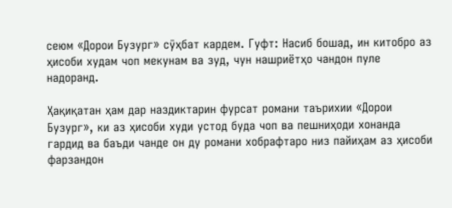сеюм «Дорои Бузург» сӯҳбат кардем. Гуфт: Насиб бошад, ин китобро аз ҳисоби худам чоп мекунам ва зуд, чун нашриётҳо чандон пуле надоранд.

Ҳақиқатан ҳам дар наздиктарин фурсат романи таърихии «Дорои Бузург», ки аз ҳисоби худи устод буда чоп ва пешниҳоди хонанда гардид ва баъди чанде он ду романи хобрафтаро низ пайиҳам аз ҳисоби фарзандон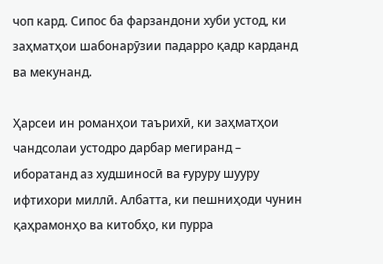чоп кард. Сипос ба фарзандони хуби устод, ки заҳматҳои шабонарӯзии падарро қадр карданд ва мекунанд.

Ҳарсеи ин романҳои таърихӣ, ки заҳматҳои чандсолаи устодро дарбар мегиранд – иборатанд аз худшиносӣ ва ғуруру шууру ифтихори миллӣ. Албатта, ки пешниҳоди чунин қаҳрамонҳо ва китобҳо, ки пурра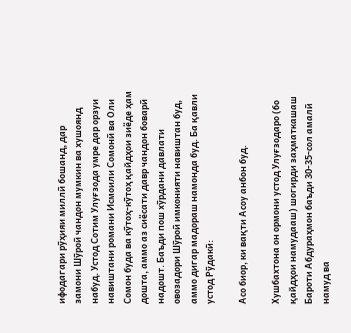ифодагари рӯҳияи миллӣ бошанд, дар замони Шӯроӣ чандон мумкин ва хушоянд набуд. Устод Сотим Улуғзода умре дар орзуи навиштани романи Исмоили Сомонӣ ва Оли Сомон буда ва кӯтоҳ-кӯтоҳ қайдҳои зиёде ҳам дошта, аммо аз сиёсати давр чандон боварӣ надошт. Баъди пош хӯрдани давлати овозадори Шӯроӣ имконияти навиштан буд, аммо дигар мадораш намонда буд. Ба қавли устод Рӯдакӣ:

Асо биор, ки вақти Асоу анбон буд.

Хушбахтона он ормони устод Улуғзодаро (бо қайдҳои намудааш) шогирди заҳматкашаш Бароти Абдураҳмон баъди 30-35-сол амалӣ намуд ва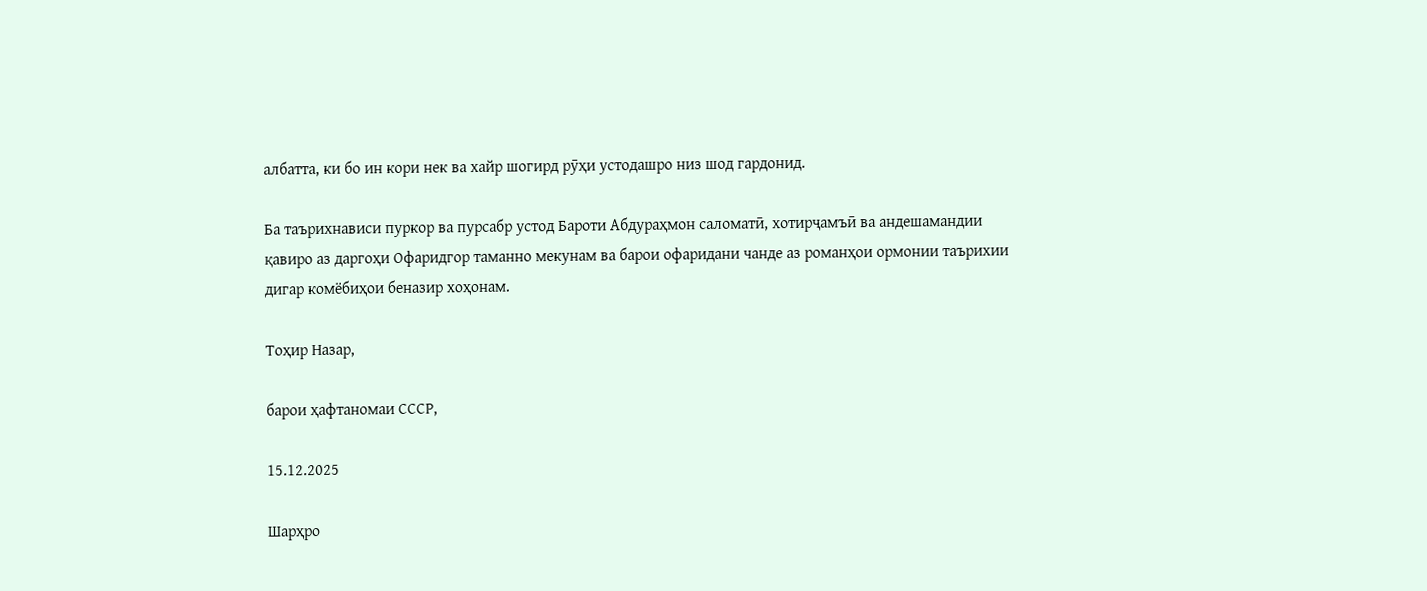албатта, ки бо ин кори нек ва хайр шогирд рӯҳи устодашро низ шод гардонид.

Ба таърихнависи пуркор ва пурсабр устод Бароти Абдураҳмон саломатӣ, хотирҷамъӣ ва андешамандии қавиро аз даргоҳи Офаридгор таманно мекунам ва барои офаридани чанде аз романҳои ормонии таърихии дигар комёбиҳои беназир хоҳонам.

Тоҳир Назар,

барои ҳафтаномаи СССР,

15.12.2025

Шарҳро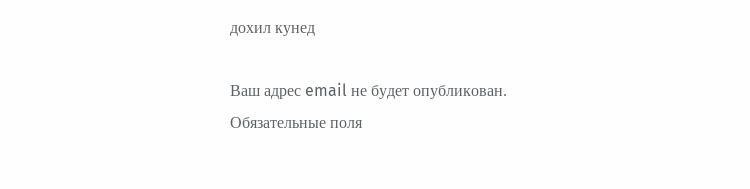дохил кунед

Ваш адрес email не будет опубликован. Обязательные поля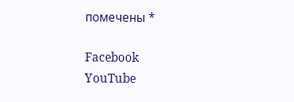помечены *

Facebook
YouTube